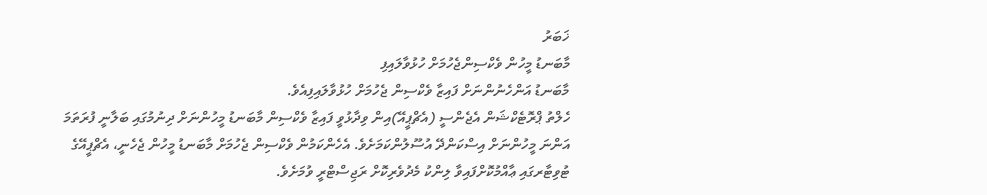ޚަބަރު
މާބަނޑު މީހުން ވެކްސިންޖެހުމަށް ހުޅުވާލައިފި
މާބަނޑު އަންހެނުންނަށް ފައިޒާ ވެކްސިން ޖެހުމަށް ހުޅުވާލައިފިއެވެ.
ހެލްތު ޕްރޮޓެކްޝަން އެޖެންސީ (އެޗްޕީއޭ)އިން ވިދާޅުވީ ފައިޒާ ވެކްސިން މާބަނޑު މީހުންނަށް ދިނުމުގައި ބަލާނީ ފުރަތަމަ އަންނަ މީހުންނަށް އިސްކަންދޭ އުސޫލުންކަމަށެވެ. އެހެންކަމުން ވެކްސިން ޖެހުމަށް މާބަނޑު މީހުން ޖެހެނީ، އެޗްޕީއޭގެ ޓުވިޓާރގައި ޢާއްމުކޮށްފައިވާ ލިންކު މެދުވެރިކޮށް ރަޖިސްޓްރީ ވުމަށެވެ.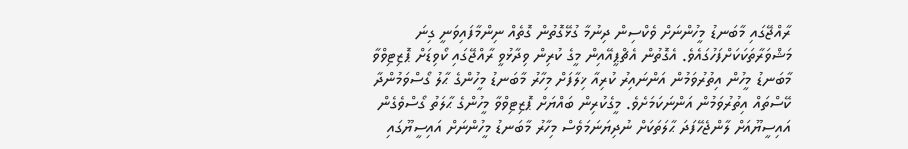ރާއްޖޭގައި މާބަނޑު މީހުންނަށް ވެކްސިން ދިނުމާ ގުޅޭގޮތުން ގޮތެއް ނިންމާފައިވަނީ ގިނަ މަޝްވަރާތަކަކަށްފަހުގައެވެ. އެގޮތުން އެޗްޕީއޭއިން މީގެ ކުރިން ވިދާޅުވީ ރާއްޖޭގައި ކޯވިޑަށް ޕޮޒިޓިވްވާ މާބަނޑު މީހުން އިތުރުވަމުން އަންނައިރު ކުރިއާ ޚިލާފަށް މިހާރު މާބަނޑު މީހުންގެ ޙާލު ގޯސްވަމުންދާ ކޭސްތައް އިތުރުވަމުން އަންނަކަމަށެވެ. މީގެކުރިން ބައްޔަށް ޕޮޒިޓިވްވާ މީހުންގެ ޙާލަތު ގޯސްވެގެން އައިސީޔޫއަށް ލާންޖެހޭފަދަ ޙާލަތަކަށް ނުދިޔަނަމަވެސް މިހާރު މާބަނޑު މީހުންނަށް އައިސީޔޫގައި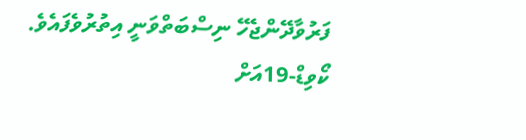ފަރުވާދޭންޖެހޭ ނިސްބަތްވަނީ އިތުރުވެފައެވެ.
ކޯވިޑް-19އަށް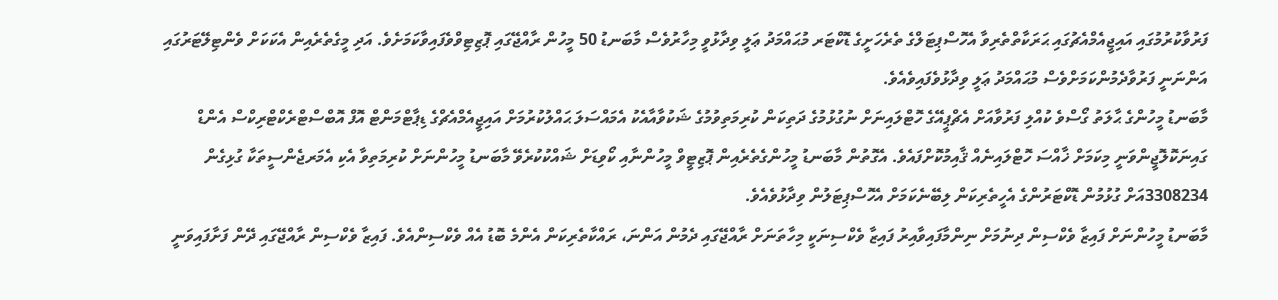ފަރުވާކުރުމުގައި އައިޖީއެމްއެޗުގައި ޙަރަކާތްތެރިވާ އެހޮސްޕިޓަލްގެ ތެރެހަށީގެ ޑޮކްޓަރ މުޙައްމަދު ޢަލީ ވިދާޅުވީ މިހާރުވެސް މާބަނޑު 50 މީހުން ރާއްޖޭގައި ޕޮޒިޓިވްވެފައިވާކަމަށެވެ. އަދި މީގެތެރެއިން އެކަކަށް ވެންޓިލޭޓަރުގައި އަންނަނީ ފަރުވާދެމުންކަމަށްވެސް މުޙައްމަދު ޢަލީ ވިދާޅުވެފައިވެއެވެ.
މާބަނޑު މީހުންގެ ޙާލަތު ގޯސްވެ ކުއްލި ފަރުވާއަށް އެޗްޕީއޭގެ ހޮޓްލައިނަށް ނުގުޅުމުގެ ދަތިކަން ކުރިމަތިވުމުގެ ޝަކުވާއާއެކު އެމައްސަލަ ޙައްލުކުރުމަށް އައިޖީއެމްއެޗްގެ ޑިޕާޓްމަންޓް އޮފް އޮބްސްޓްރެކްޓްރިކްސް އެންޑް ގައިނަކޮލޮޖީންވަނީ މިކަމަށް ޚާއްސަ ހޮޓްލައިނެއް ޤާއިމުކޮށްފައެވެ. އެގޮތުން މާބަނޑު މީހުންގެތެރެއިން ޕޮޒިޓީވް މީހުންނާއި ކޯވިޑަށް ޝައްކުކުރެވޭ މާބަނޑު މީހުންނަށް ކުރިމަތިވާ އެކި އެމަރޖެންސީތަކާ ގުޅިގެން 3308234އަށް ގުޅުމުން ޑޮކްޓަރުންގެ އެހީތެރިކަން ލިބޭނެކަމަށް އެހޮސްޕިޓަލުން ވިދާޅުވެއެވެ.
މާބަނޑު މީހުންނަށް ފައިޒާ ވެކްސިން ދިނުމަށް ނިންމާފައިވާއިރު ފައިޒާ ވެކްސިނަކީ މިހާތަނަށް ރާއްޖޭގައި ދެމުން އަންނަ، ރައްކާތެރިކަން އެންމެ ބޮޑު އެއް ވެކްސިންއެވެ. ފައިޒާ ވެކްސިން ރާއްޖޭގައި ދޭން ފަށާފައިވަނީ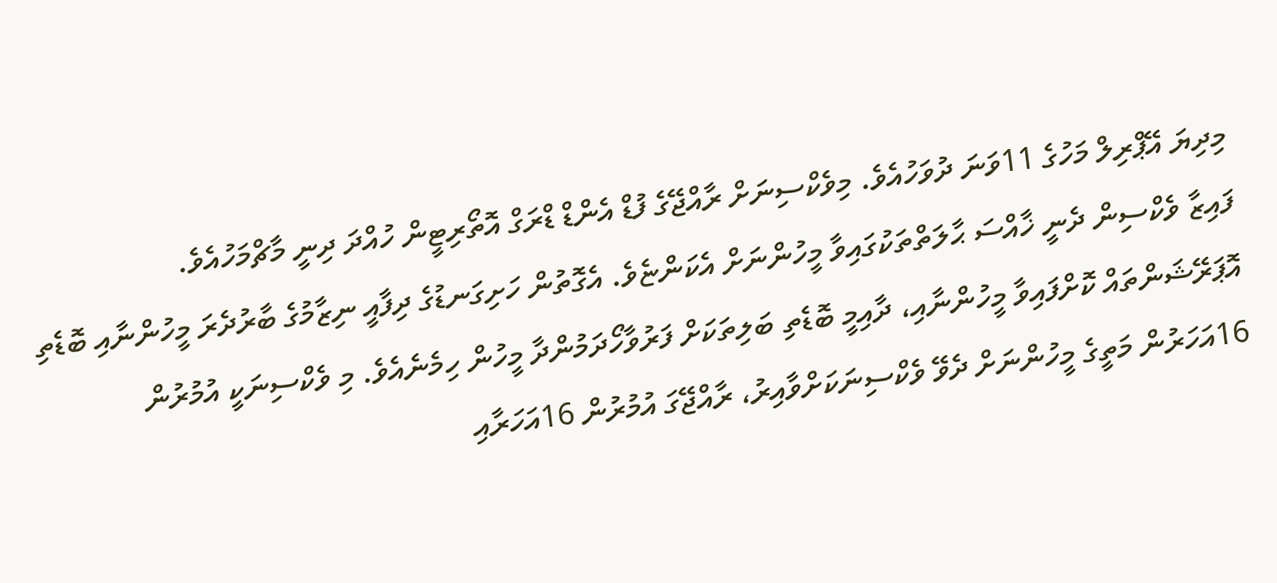މިދިޔަ އޭޕްރިލް މަހުގެ 11ވަނަ ދުވަހުއެވެ. މިވެކްސިނަށް ރާއްޖޭގެ ފުޑް އެންޑް ޑްރަގް އޮތޯރިޓީން ހުއްދަ ދިނީ މާޗްމަހުއެވެ.
ފައިޒާ ވެކްސިން ދެނީ ޚާއްސަ ޙާލަތްތަކުގައިވާ މީހުންނަށް އެކަންޏެވެ. އެގޮތުން ހަށިގަނޑުގެ ދިފާއީ ނިޒާމުގެ ބާރުދެރަ މީހުންނާއި ބޮޑެތި އޮޕަރޭޝަންތައް ކޮށްފައިވާ މީހުންނާއި، ދާއިމީ ބޮޑެތި ބަލިތަކަށް ފަރުވާހޯދަމުންދާ މީހުން ހިމެނެއެވެ. މި ވެކްސިނަކީ އުމުރުން 16އަހަރުން މަތީގެ މީހުންނަށް ދެވޭ ވެކްސިނަކަށްވާއިރު، ރާއްޖޭގަ އުމުރުން 16އަހަރާއި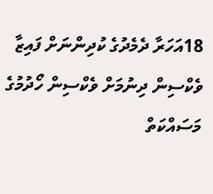18އަހަރާ ދެމެދުގެ ކުދިންނަށް ފައިޒާ ވެކްސިން ދިނުމަށް ވެކްސިން ހޯދުމުގެ މަސައްކަތް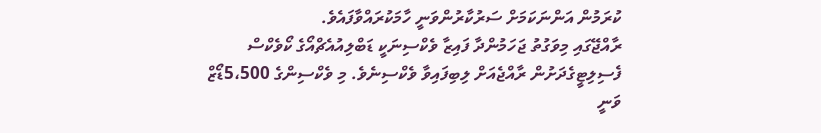ކުރަމުން އަންނަކަމަށް ސަރުކާރުންވަނީ ހާމަކުރައްވާފައެވެ.
ރާއްޖޭގައި މިވަގުތު ޖަހަމުންދާ ފައިޒާ ވެކްސިނަކީ ޑަބްލިއުއެޗްއޯގެ ކޯވެކްސް ފެސިލިޓީގެދަށުން ރާއްޖެއަށް ލިބިފައިވާ ވެކްސިނެވެ. މި ވެކްސިންގެ 5،500ޑޯޒް ވަނީ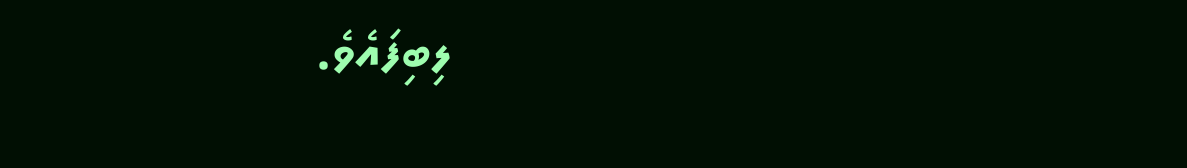ލިބިފައެވެ.